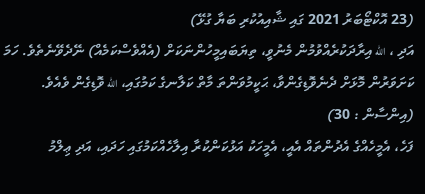(23 އޮކްޓޯބަރު 2021 ގައި ޝާއިއުކުރި ބަޔާ ގުޅޭ)
އަދި ، الله އިރާދަކުރެއްވުމުން މެނުވީ، ތިޔަބައިމީހުންނަކަށް (އެއްވެސްކަމެއް) ނޭދެވޭނެތެވެ. ހަމަ ކަށަވަރުން މޮޅަށް ދެނެވޮޑިގެންވާ، ޙަކީމުވަންތަ މާތް ކަލާނގެ ކަމުގައި، الله ވޮޑިގެން ވެއެވެ. (އިންސާން : 30)
ފަހެ، އެމީހެއްގެ އެދުންތައް އެއީ، އެމީހަކު އަޅުކަންކުރާ އިލާހެއްކަމުގައި ހަދައި، އަދި ޢިލްމު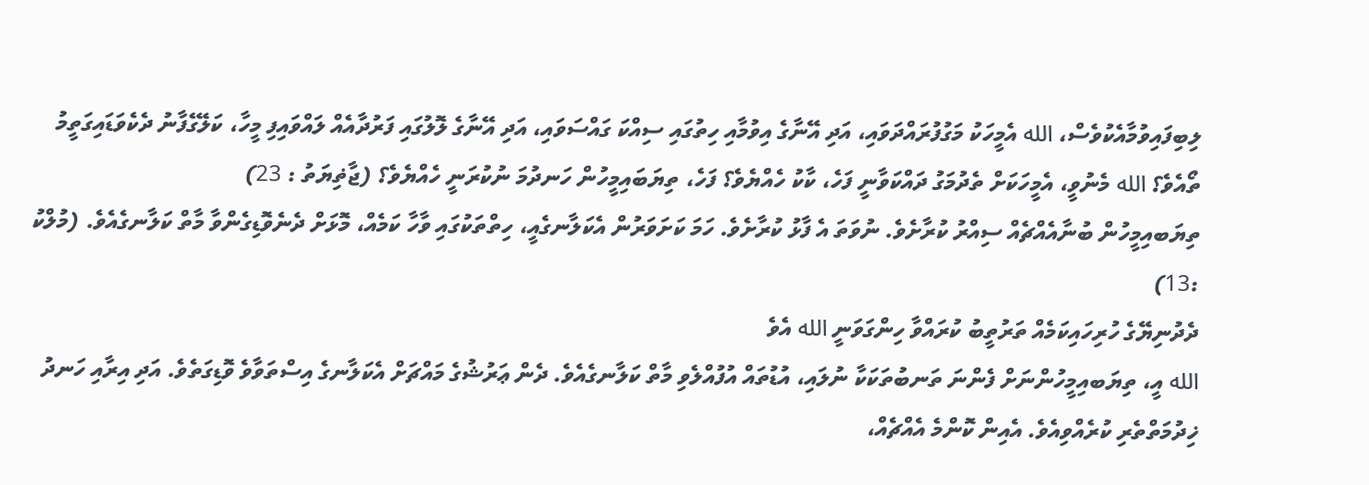ލިބިފައިވުމާއެކުވެސް، الله އެމީހަކު މަގުފުރައްދަވައި، އަދި އޭނާގެ އިވުމާއި ހިތުގައި ސިއްކަ ގައްސަވައި، އަދި އޭނާގެ ލޮލުގައި ފަރުދާއެއް ލައްވައިފި މީހާ، ކަލޭގެފާނު ދެކެވަޑައިގަތީމު ތޯއެވެ؟ الله މެނުވީ، އެމީހަކަށް ތެދުމަގު ދައްކަވާނީ ފަހެ، ކާކު ހެއްޔެވެ؟ ފަހެ، ތިޔަބައިމީހުން ހަނދުމަ ނުކުރަނީ ހެއްޔެވެ؟ (ޖާޡިޔަތު : 23)
ތިޔަބއިމީހުން ބުނާއެއްޗެއް ސިއްރު ކުރާށެވެ. ނުވަތަ އެ ފާޅު ކުރާށެވެ. ހަމަ ކަށަވަރުން އެކަލާނގެއީ، ހިތްތަކުގައި ވާހާ ކަމެއް، މޮޅަށް ދެނެވޮޑިގެންވާ މާތް ކަލާނގެއެވެ. (މުލްކު :13)
ދެދުނިޔޭގެ ހުރިހައިކަމެއް ތަރުތީބު ކުރައްވާ ހިންގަވަނީ الله އެވެ
الله އީ، ތިޔަބއިމީހުންނަށް ފެންނަ ތަނބުތަކަކާ ނުލައި، އުޑުތައް އުފުއްލެވި މާތް ކަލާނގެއެވެ. ދެން ޢަރުޝުގެ މައްޗަށް އެކަލާނގެ އިސްތަވާވެ ވޮޑިގަތެވެ. އަދި އިރާއި ހަނދު ޚިދުމަތްތެރި ކުރެއްވިއެވެ. އެއިން ކޮންމެ އެއްޗެއް،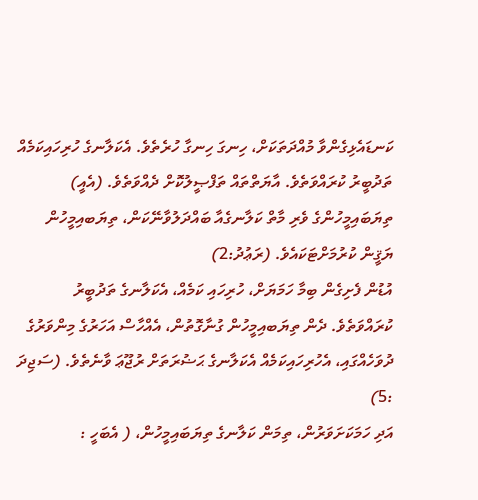ކަނޑައެޅިގެންވާ މުއްދަތަކަށް، ހިނގަ ހިނގާ ހުރެތެވެ. އެކަލާނގެ ހުރިހައިކަމެއް ތަދުބީރު ކުރައްވަތެވެ. އާޔަތްތައް ތަފްޞީލުކޮށް ދެއްވަތެވެ. (އެއީ) ތިޔަބައިމީހުންގެ ވެރި މާތް ކަލާނގެއާ ބައްދަލުވާނޭކަން، ތިޔަބއިމީހުން ޔަޤީން ކުރުމަށްޓަކައެވެ. (ރަޢުދު:2)
އުޑުން ފެށިގެން ބިމާ ހަމަޔަށް، ހުރިހައި ކަމެއް، އެކަލާނގެ ތަދުބީރު ކުރައްވަތެވެ. ދެން ތިޔަބއިމީހުން ގުނާގޮތުން، އެއްހާސް އަހަރުގެ މިންވަރުގެ ދުވަހެއްގައި، އެހުރިހައިކަމެއް އެކަލާނގެ ޙަޟުރަތަށް ރުޖޫޢަ ވާނެތެވެ. (ސަޖިދަ :5)
އަދި ހަމަކަށަވަރުން، ތިމަން ކަލާނގެ ތިޔަބައިމީހުން، ( އެބަހީ :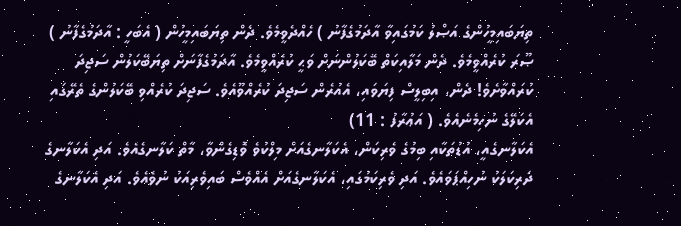ތިޔަބައިމީހުންގެ އަޞްލު ކަމުގައިވާ އާދަމުގެފާނު ) ހެއްދެވީމެވެ. ދެން ތިޔަބައިމީހުން ( އެބަހީ : އާދަމުގެފާނު ) ޞޫރަ ކުރެއްވީމެވެ. ދެން މަލާއިކަތް ބޭކަލުންނަށް ވަޙީ ކުރެއްވީމެވެ. އާދަމުގެފާނަށް ތިޔަބޭކަލުން ސަޖިދަ ކުރައްވާށެވެ! ދެން، އިބިލީސް ފިޔަވައި، އެއުރެން ސަޖިދަ ކުރެއްވޫއެވެ. ސަޖިދަ ކުރެއްވި ބޭކަލުންގެ ތެރޭގައި އެކަލޭގެ ނުހިމެނެއެވެ. ( އަޢުރާފު : 11)
އެކަލާނގެއީ، އުޑުތަކާއި ބިމުގެ ވެރިކަން، އެކަލާނގެއަށް މިލްކުވެ ވޮޑިގެންވާ، މާތް ކަލާނގެއެވެ. އަދި އެކަލާނގެ ދަރިކަލަކު ނުހިއްޕަވައެވެ. އަދި ވެރިކަމުގައި، އެކަލާނގެއަށް އެއްވެސް ބައިވެރިއަކު ނުވެއެވެ. އަދި އެކަލާނގެ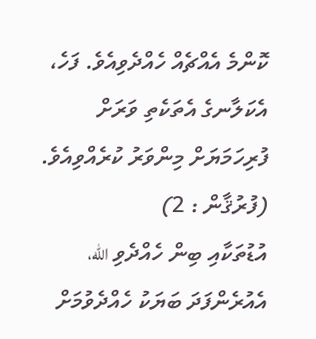ކޮންމެ އެއްޗެއް ހެއްދެވިއެވެ. ފަހެ، އެކަލާނގެ އެތަކެތި ވަރަށް ފުރިހަމަޔަށް މިންވަރު ކުރެއްވިއެވެ. (ފުރުޤާން : 2)
އުޑުތަކާއި ބިން ހެއްދެވި الله، އެއުރެންފަދަ ބަޔަކު ހެއްދެވުމަށް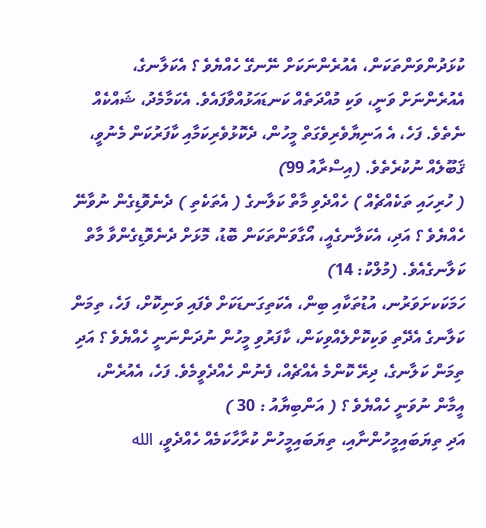ކުޅަދުންވަންތަކަން، އެއުރެންނަކަށް ނޭނގޭ ހެއްޔެވެ ؟ އެކަލާނގެ، އެއުރެންނަށް ވަނީ، ވަކި މުއްދަތެއް ކަނޑައަޅުއްވާފައެވެ. އެކަމާމެދު، ޝައްކެއް ނެތެވެ. ފަހެ، އެ އަނިޔާވެރިވެގަތް މީހުން، ދެކޮޅުވެރިކަމާއި ކާފަރުކަން މެނުވީ، ޤަބޫލެއް ނުކުރެތެވެ. (އިސްރާއު 99)
( ހުރިހައި ތަކެއްޗެއް ) ހެއްދެވި މާތް ކަލާނގެ ( އެތަކެތި ) ދެނެވޮޑިގެން ނުވާނޭ ހެއްޔެވެ ؟ އަދި، އެކަލާނގެއީ، އޯގާވަންތަކަން ބޮޑު، މޮޅަށް ދެނެވޮޑިގެންވާ މާތް ކަލާނގެއެވެ. (މުލްކު: 14)
ހަމަކަކށަވަރުނ، އުޑުތަކާއި ބިން، އެކަތިގަނޑަކަށް ވެފައި ވަނިކޮށް، ފަހެ، ތިމަން ކަލާނގެ އެދޭތި ވަކިކޮށްލެއްވިކަން، ކާފަރުވި މީހުން ނުދަންނަނީ ހެއްޔެވެ ؟ އަދި ތިމަން ކަލާނގެ، ދިރޭ ކޮންމެ އެއްޗެއް، ފެނުން ހެއްދެވީމެވެ. ފަހެ، އެއުރެން، އީމާން ނުވަނީ ހެއްޔެވެ ؟ ( އަންބިޔާއު : 30 )
އަދި ތިޔަބައިމީހުންނާއި، ތިޔަބައިމީހުން ކުރާހާކަމެއް ހެއްދެވީ، الله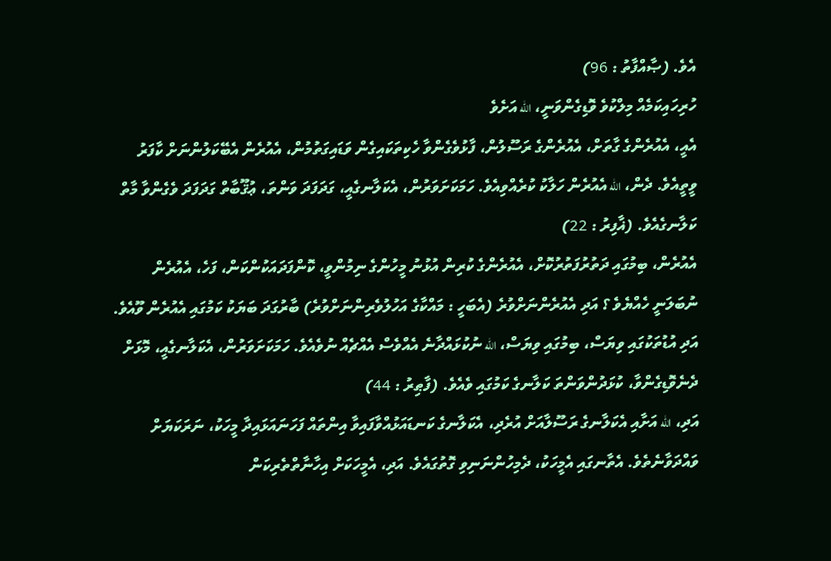އެވެ. (ޞާއްފާތު : 96)
ހުރިހައިކަމެއް މިލްކުވެ ވޮޑިގެންވަނީ، الله އަށެވެ
އެއީ، އެއުރެންގެ ގާތަށް، އެއުރެންގެ ރަސޫލުން، ފާޅުވެގެންވާ ހެކިތަކައިގެން ވަޑައިގަތުމުން، އެއުރެން އެބޭކަލުންނަށް ކާފަރު ވީތީއެވެ. ދެން، الله އެއުރެން ހަލާކު ކުރެއްވިއެވެ. ހަމަކަށަވަރުން، އެކަލާނގެއީ، ގަދަފަދަ ވަންތަ، ޢުޤޫބާތް ގަދަފަދަ ވެގެންވާ މާތް ކަލާނގެއެވެ. (ޣާފިރު : 22)
އެއުރެން، ބިމުގައި ދަތުރުފަތުރުކޮށް، އެއުރެންގެ ކުރިން އުޅުނު މީހުންގެ ނިމުންވީ، ކޮންފަދައަކުންކަން، ފަހެ، އެއުރެން ނުބަލަނީ ހެއްޔެވެ ؟ އަދި އެއުރެންނަށްވުރެ (އެބަހީ : މައްކާގެ އަހުލުވެރިންނަށްވުރެ) ބާރުގަދަ ބަޔަކު ކަމުގައި އެއުރެން ވޫއެވެ. އަދި އުޑުތަކުގައި ވިޔަސް، ބިމުގައި ވިޔަސް، الله ނުކުޅައްދާނެ އެއްވެސް އެއްޗެއް ނުވެއެވެ. ހަމަކަށަވަރުން، އެކަލާނގެއީ، މޮޅަށް ދެނެވޮޑިގެންވާ، ކުޅަދުންވަންތަ ކަލާނގެ ކަމުގައި ވެއެވެ. (ފާޠިރު : 44)
އަދި، الله އަށާއި އެކަލާނގެ ރަސޫލާއަށް އުރެދި، އެކަލާނގެ ކަނޑައަޅުއްވާފައިވާ އިންތައް ފަހަނައަޅައިދާ މީހަކު، ނަރަކަޔަށް ވައްދަވާނެތެވެ. އެތާނގައި އެމީހަކު، ދެމިހުންނަނިވި ގޮތުގައެވެ. އަދި، އެމީހަކަށް އިހާނާތްތެރިކަން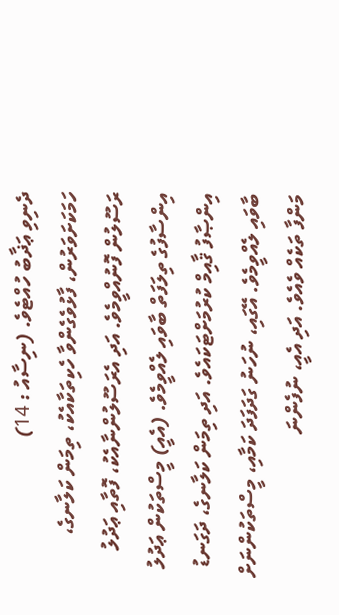ދެނިވި ޢަޛާބު ހުއްޓެވެ. (ނިސާއު : 14)
ހަމަކަށަވަރުން، ފާޅުވެގެންވާ ހެކިތަކާއެކު، ތިމަން ކަލާނގެ، ރަސޫލުން ފޮނުއްވީމެވެ. އަދި އެރަސޫލުންނާއެކު، ފޮތާއި ޢަދުލު އިންސާފުގެ ތިލަފަތް ބާވައި ލެއްވީމެވެ. (އެއީ) މީސްތަކުން ޢަދުލު އިންޞާފު ޤާއިމް ކުރުމަށްޓަކައެވެ. އަދި ތިމަން ކަލާނގެ، ދަގަނޑު ބާވައި ލެއްވީމެވެ. އޭގައި، ނުހަނު ގަދަފަދަ ކަމާއި، މީސްތަކުންނަށް މަންފާ ތަކެއް ވެއެވެ. އަދި އެއީ، ނުފެންނަ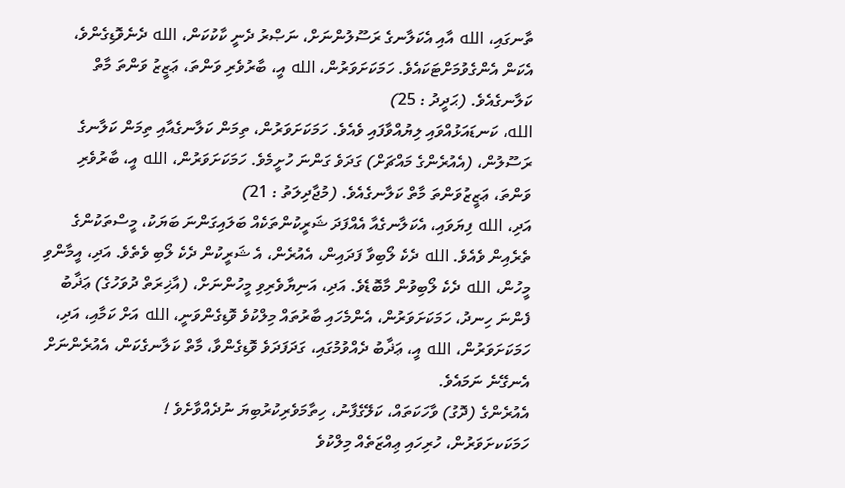ތާނގައި، الله އާއި އެކަލާނގެ ރަސޫލުންނަށް، ނަޞްރު ދެނީ ކާކުކަން، الله ދެނެވޮޑިގެންވެ، އެކަން އެންގެވުމަށްޓަކައެވެ. ހަމަކަށަވަރުން، الله އީ، ބާރުވެރި ވަންތަ، ޢަޒީޒު ވަންތަ މާތް ކަލާނގެއެވެ. (ޙަދީދު : 25)
الله، ކަނޑައަޅުއްވައި ލިޔުއްވާފައި ވެއެވެ. ހަމަކަށަވަރުން، ތިމަން ކަލާނގެއާއި ތިމަން ކަލާނގެ ރަސޫލުން، (އެއުރެންގެ މައްޗަށް) ގަދަވެ ގަންނަ ހުށީމެވެ. ހަމަކަށަވަރުން، الله އީ، ބާރުވެރި ވަންތަ، ޢަޒީޒުވަންތަ މާތް ކަލާނގެއެވެ. (މުޖާދިލަތު : 21)
އަދި، الله ފިޔަވައި، އެކަލާނގެއާ އެއްފަދަ ޝަރީކުންތަކެއް ބަލައިގަންނަ ބަޔަކު، މީސްތަކުންގެ ތެރެއިން ވެއެވެ. الله ދެކެ ލޯބިވާ ފަދައިން، އެއުރެން، އެ ޝަރީކުން ދެކެ ލޯބި ވެތެވެ. އަދި، އީމާންވި މީހުން، الله ދެކެ ލޯބިވުން މާބޮޑެވެ. އަދި، އަނިޔާވެރިވި މީހުންނަށް، (އާޚިރަތް ދުވަހުގެ) ޢަޛާބު ފެންނަ ހިނދު، ހަމަކަށަވަރުން، އެންމެހައި ބާރުތައް މިލްކުވެ ވޮޑިގެންވަނީ، الله އަށް ކަމާއި، އަދި، ހަމަކަށަވަރުން، الله އީ، ޢަޛާބު ދެއްވުމުގައި، ގަދަފަދަވެ ވޮޑިގެންވާ، މާތް ކަލާނގެކަން، އެއުރެންނަށް އެނގޭނެ ނަމައެވެ.
އެއުރެންގެ (ދޮގު) ވާހަކަތައް، ކަލޭގެފާނު، ހިތާމަވެރިކުރުބިޔަ ނުދެއްވާށެވެ !
ހަމަކަކށަވަރުން، ހުރިހައި ޢިއްޒަތެއް މިލްކުވެ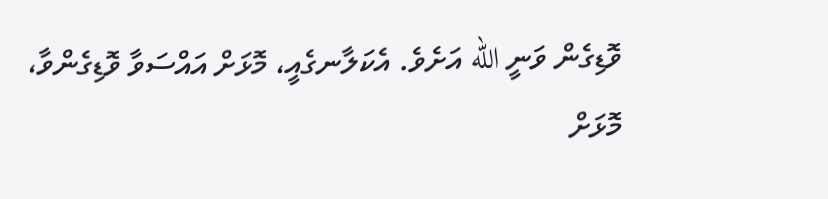ވޮޑިގެން ވަނީ الله އަށެވެ. އެކަލާނގެއީ، މޮޅަށް އައްސަވާ ވޮޑިގެންވާ، މޮޅަށް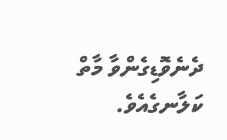ދެނެވޮޑިގެންވާ މާތް ކަލާނގެއެވެ.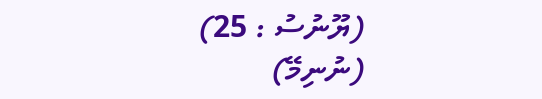(ޔޫނުސު : 25)
(ނުނިމޭ)